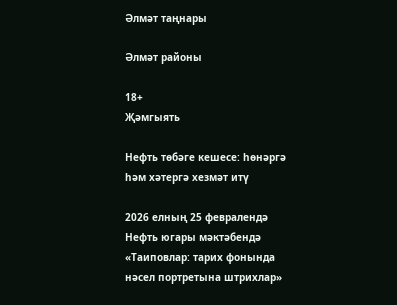Әлмәт таңнары

Әлмәт районы

18+
Җәмгыять

Нефть төбәге кешесе: һөнәргә һәм хәтергә хезмәт итү

2026 елның 25 февралендә Нефть югары мәктәбендә «Таиповлар: тарих фонында нәсел портретына штрихлар»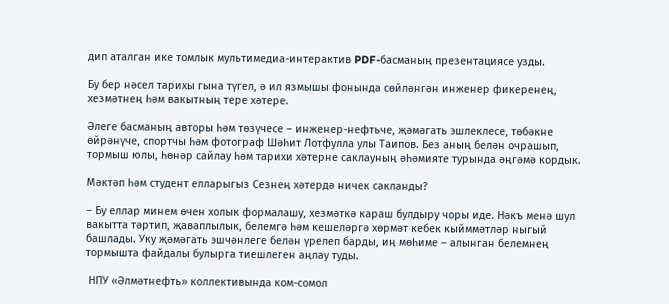дип аталган ике томлык мультимедиа-интерактив PDF-басманың презентациясе узды.

Бу бер нәсел тарихы гына түгел, ә ил язмышы фонында сөйләнгән инженер фикеренең, хезмәтнең һәм вакытның тере хәтере.

Әлеге басманың авторы һәм төзүчесе – инженер-нефтьче, җәмәгать эшлеклесе, төбәкне өйрәнүче, спортчы һәм фотограф Шәһит Лотфулла улы Таипов. Без аның белән очрашып, тормыш юлы, һөнәр сайлау һәм тарихи хәтерне саклауның әһәмияте турында әңгәмә кордык.

Мәктәп һәм студент елларыгыз Сезнең хәтердә ничек сакланды?

– Бу еллар минем өчен холык формалашу, хезмәткә караш булдыру чоры иде. Нәкъ менә шул вакытта тәртип, җаваплылык, белемгә һәм кешеләргә хөрмәт кебек кыйммәтләр ныгый башлады. Уку җәмәгать эшчәнлеге белән үрелеп барды, иң мөһиме – алынган белемнең тормышта файдалы булырга тиешлеген аңлау туды.

 НПУ «Әлмәтнефть» коллективында ком-сомол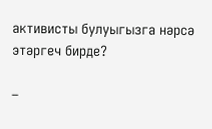активисты булуыгызга нәрсә этәргеч бирде?

–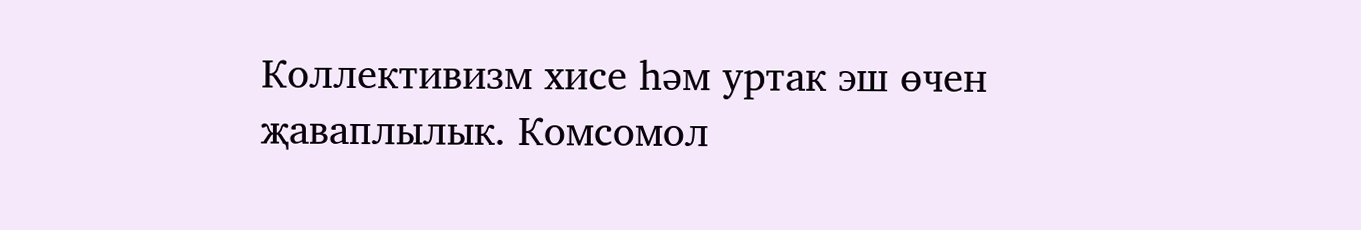Коллективизм хисе һәм уртак эш өчен җаваплылык. Комсомол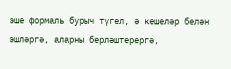эше формаль бурыч түгел, ә кешеләр белән эшләргә, аларны берләштерергә,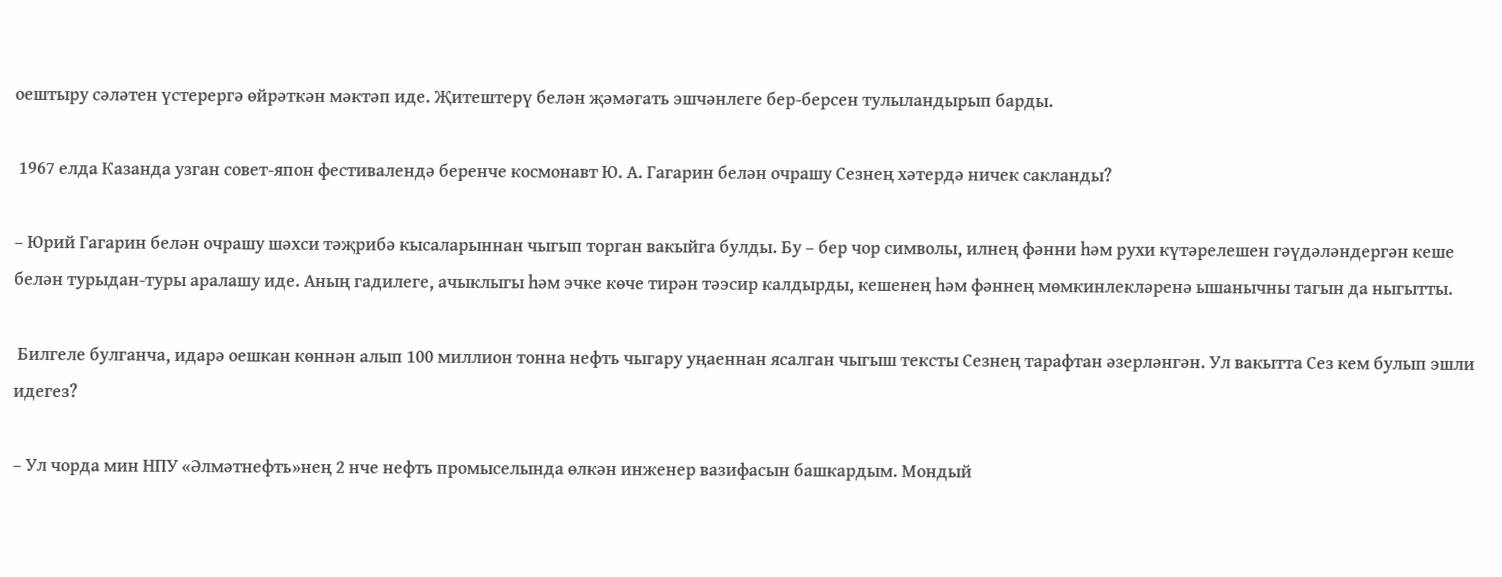оештыру сәләтен үстерергә өйрәткән мәктәп иде. Җитештерү белән җәмәгать эшчәнлеге бер-берсен тулыландырып барды.

 1967 елда Казанда узган совет-япон фестивалендә беренче космонавт Ю. А. Гагарин белән очрашу Сезнең хәтердә ничек сакланды?

– Юрий Гагарин белән очрашу шәхси тәҗрибә кысаларыннан чыгып торган вакыйга булды. Бу – бер чор символы, илнең фәнни һәм рухи күтәрелешен гәүдәләндергән кеше белән турыдан-туры аралашу иде. Аның гадилеге, ачыклыгы һәм эчке көчe тирән тәэсир калдырды, кешенең һәм фәннең мөмкинлекләренә ышанычны тагын да ныгытты.

 Билгеле булганча, идарә оешкан көннән алып 100 миллион тонна нефть чыгару уңаеннан ясалган чыгыш тексты Сезнең тарафтан әзерләнгән. Ул вакытта Сез кем булып эшли идегез?

– Ул чорда мин НПУ «Әлмәтнефть»нең 2 нче нефть промыселында өлкән инженер вазифасын башкардым. Мондый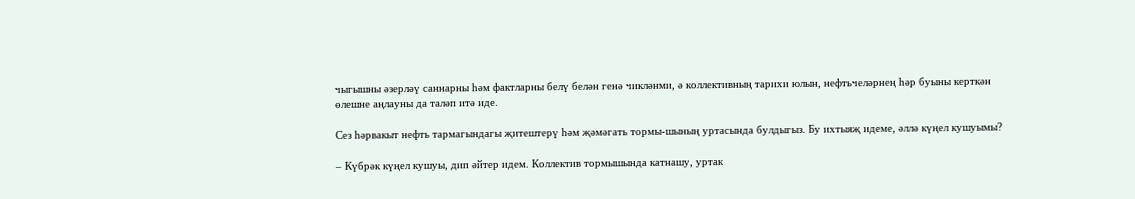чыгышны әзерләү саннарны һәм фактларны белү белән генә чикләнми, ә коллективның тарихи юлын, нефтьчеләрнең һәр буыны керткән өлешне аңлауны да таләп итә иде.

Сез һәрвакыт нефть тармагындагы җитештерү һәм җәмәгать тормы-шының уртасында булдыгыз. Бу ихтыяҗ идеме, әллә күңел кушуымы?

– Күбрәк күңел кушуы, дип әйтер идем. Коллектив тормышында катнашу, уртак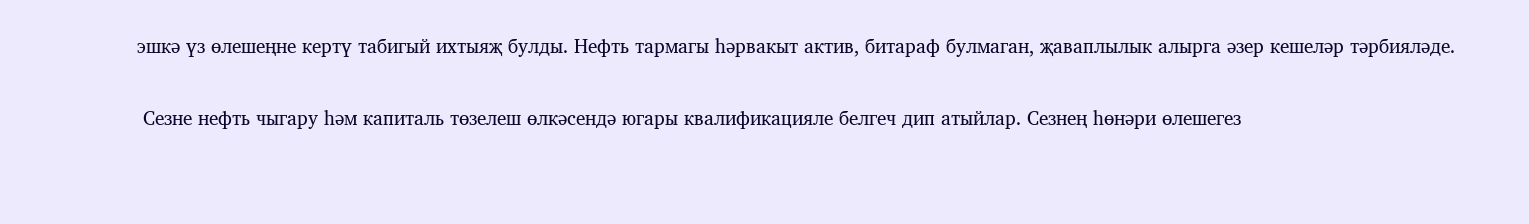эшкә үз өлешеңне кертү табигый ихтыяҗ булды. Нефть тармагы һәрвакыт актив, битараф булмаган, җаваплылык алырга әзер кешеләр тәрбияләде.

 Сезне нефть чыгару һәм капиталь төзелеш өлкәсендә югары квалификацияле белгеч дип атыйлар. Сезнең һөнәри өлешегез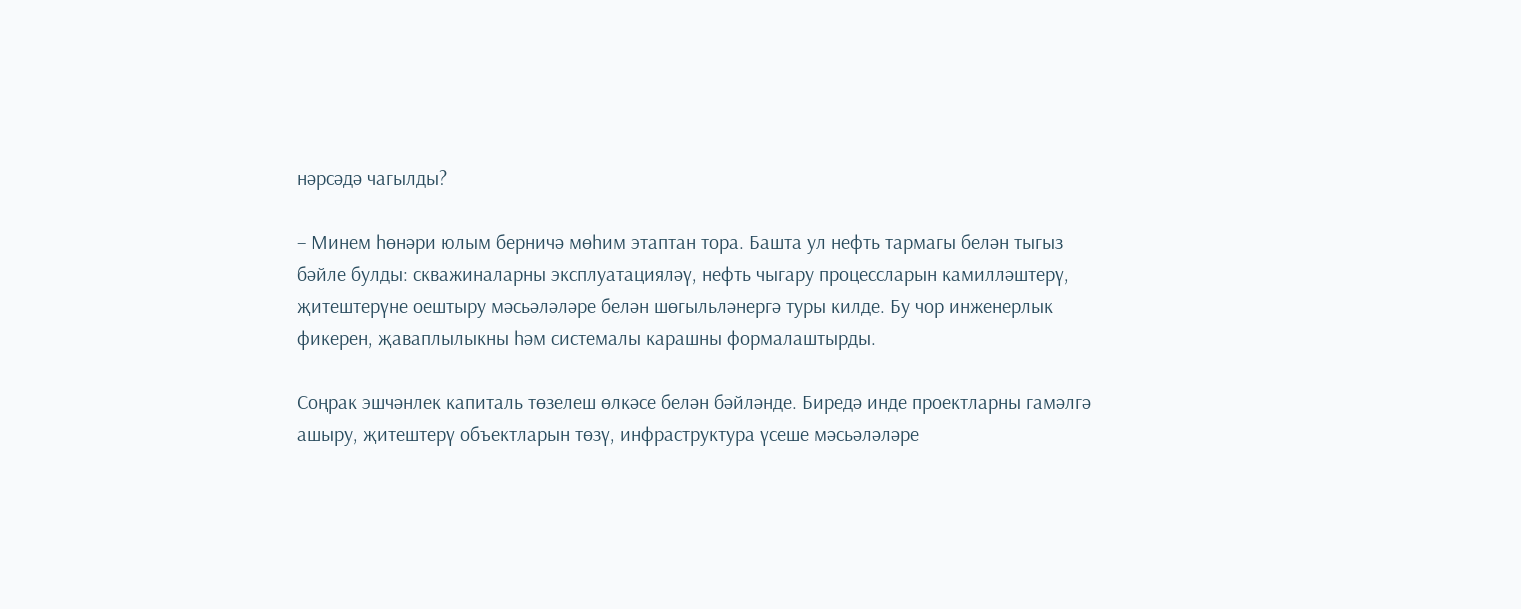нәрсәдә чагылды?

– Минем һөнәри юлым берничә мөһим этаптан тора. Башта ул нефть тармагы белән тыгыз бәйле булды: скважиналарны эксплуатацияләү, нефть чыгару процессларын камилләштерү, җитештерүне оештыру мәсьәләләре белән шөгыльләнергә туры килде. Бу чор инженерлык фикерен, җаваплылыкны һәм системалы карашны формалаштырды.

Соңрак эшчәнлек капиталь төзелеш өлкәсе белән бәйләнде. Биредә инде проектларны гамәлгә ашыру, җитештерү объектларын төзү, инфраструктура үсеше мәсьәләләре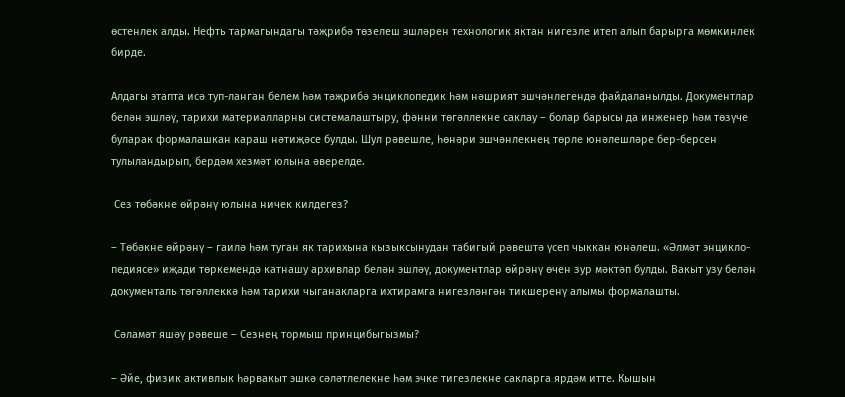өстенлек алды. Нефть тармагындагы тәҗрибә төзелеш эшләрен технологик яктан нигезле итеп алып барырга мөмкинлек бирде.

Алдагы этапта исә туп-ланган белем һәм тәҗрибә энциклопедик һәм нәшрият эшчәнлегендә файдаланылды. Документлар белән эшләү, тарихи материалларны системалаштыру, фәнни төгәллекне саклау – болар барысы да инженер һәм төзүче буларак формалашкан караш нәтиҗәсе булды. Шул рәвешле, һөнәри эшчәнлекнең төрле юнәлешләре бер-берсен тулыландырып, бердәм хезмәт юлына әверелде.

 Сез төбәкне өйрәнү юлына ничек килдегез?

– Төбәкне өйрәнү – гаилә һәм туган як тарихына кызыксынудан табигый рәвештә үсеп чыккан юнәлеш. «Әлмәт энцикло-педиясе» иҗади төркемендә катнашу архивлар белән эшләү, документлар өйрәнү өчен зур мәктәп булды. Вакыт узу белән документаль төгәллеккә һәм тарихи чыганакларга ихтирамга нигезләнгән тикшеренү алымы формалашты.

 Сәламәт яшәү рәвеше – Сезнең тормыш принцибыгызмы?

– Әйе, физик активлык һәрвакыт эшкә сәләтлелекне һәм эчке тигезлекне сакларга ярдәм итте. Кышын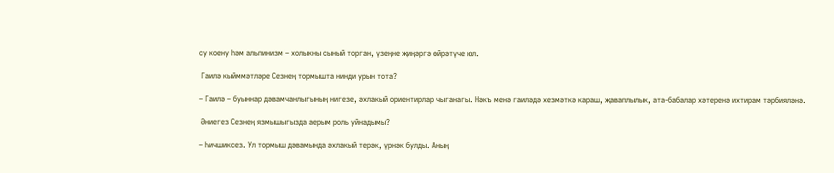су коену һәм альпинизм – холыкны сыный торган, үзеңне җиңәргә өйрәтүче юл.

 Гаилә кыйммәтләре Сезнең тормышта нинди урын тота?

– Гаилә – буыннар дәвамчанлыгының нигезе, әхлакый ориентирлар чыганагы. Нәкъ менә гаиләдә хезмәткә караш, җаваплылык, ата-бабалар хәтеренә ихтирам тәрбияләнә.

 Әниегез Сезнең язмышыгызда аерым роль уйнадымы?

– Һичшиксез. Ул тормыш дәвамында әхлакый терәк, үрнәк булды. Аның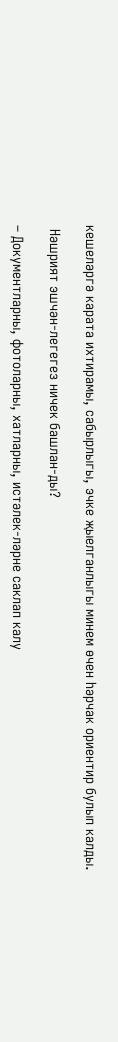кешеләргә карата ихтирамы, сабырлыгы, эчке җыелганлыгы минем өчен һәрчак ориентир булып калды.

 Нәшрият эшчән-легегез ничек башлан-ды?

– Документларны, фотоларны, хатларны, истәлек-ләрне саклап калу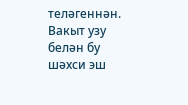теләгеннән. Вакыт узу белән бу шәхси эш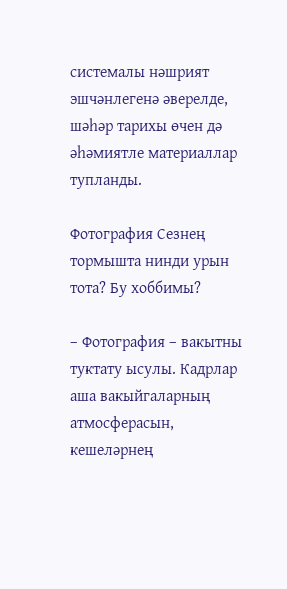системалы нәшрият эшчәнлегенә әверелде, шәһәр тарихы өчен дә әһәмиятле материаллар тупланды.

Фотография Сезнең тормышта нинди урын тота? Бу хоббимы?

– Фотография – вакытны туктату ысулы. Кадрлар аша вакыйгаларның атмосферасын, кешеләрнең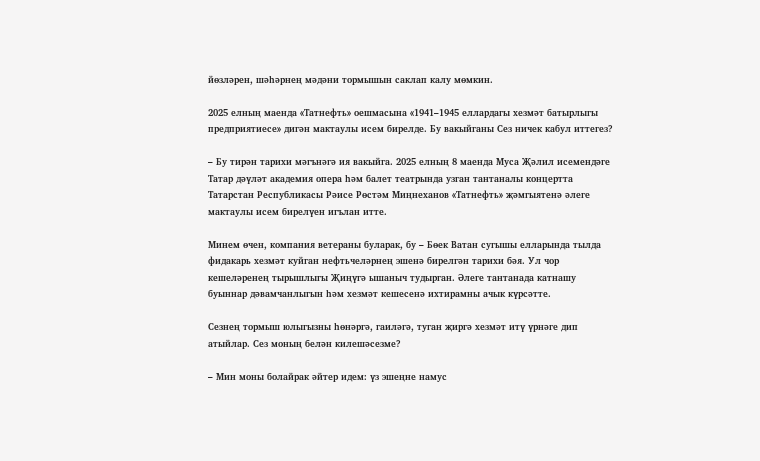йөзләрен, шәһәрнең мәдәни тормышын саклап калу мөмкин.

2025 елның маенда «Татнефть» оешмасына «1941–1945 еллардагы хезмәт батырлыгы предприятиесе» дигән мактаулы исем бирелде. Бу вакыйганы Сез ничек кабул иттегез?

– Бу тирән тарихи мәгънәгә ия вакыйга. 2025 елның 8 маенда Муса Җәлил исемендәге Татар дәүләт академия опера һәм балет театрында узган тантаналы концертта Татарстан Республикасы Рәисе Рөстәм Миңнеханов «Татнефть» җәмгыятенә әлеге мактаулы исем бирелүен игълан итте.

Минем өчен, компания ветераны буларак, бу – Бөек Ватан сугышы елларында тылда фидакарь хезмәт куйган нефтьчеләрнең эшенә бирелгән тарихи бәя. Ул чор кешеләренең тырышлыгы Җиңүгә ышаныч тудырган. Әлеге тантанада катнашу буыннар дәвамчанлыгын һәм хезмәт кешесенә ихтирамны ачык күрсәтте.

Сезнең тормыш юлыгызны һөнәргә, гаиләгә, туган җиргә хезмәт итү үрнәге дип атыйлар. Сез моның белән килешәсезме?

– Мин моны болайрак әйтер идем: үз эшеңне намус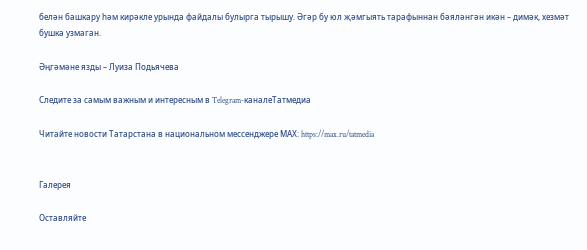белән башкару һәм кирәкле урында файдалы булырга тырышу. Әгәр бу юл җәмгыять тарафыннан бәяләнгән икән – димәк, хезмәт бушка узмаган.

Әңгәмәне язды – Луиза Подьячева

Следите за самым важным и интересным в Telegram-каналеТатмедиа

Читайте новости Татарстана в национальном мессенджере MАХ: https://max.ru/tatmedia


Галерея

Оставляйте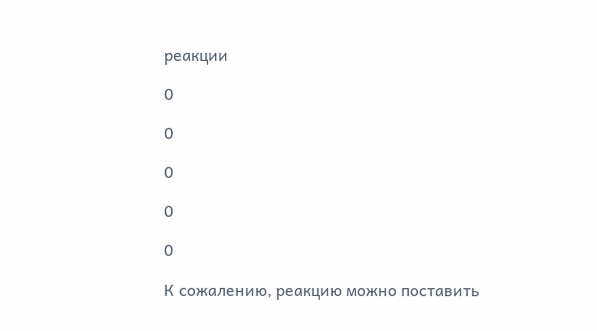реакции

0

0

0

0

0

К сожалению, реакцию можно поставить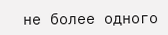не более одного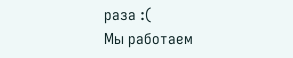раза :(
Мы работаем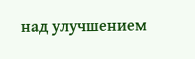над улучшением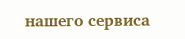нашего сервиса